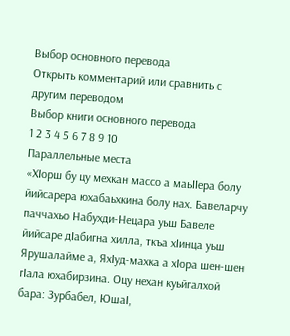Выбор основного перевода
Открыть комментарий или сравнить с другим переводом
Выбор книги основного перевода
1 2 3 4 5 6 7 8 9 10
Параллельные места
«ХІорш бу цу мехкан массо а маьІІера болу йийсарера юхабаьхкина болу нах. Бавеларчу паччахьо Набухди-Нецара уьш Бавеле йийсаре дІабигна хилла, ткъа хІинца уьш Ярушалайме а, ЯхІуд-махка а хІора шен-шен гІала юхабирзина. Оцу нехан куьйгалхой бара: Зурбабел, ЮшаІ,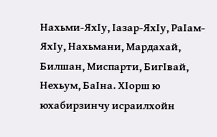Нахьми-ЯхІу, Іазар-ЯхІу, РаІам-ЯхІу, Нахьмани, Мардахай, Билшан, Миспарти, БигІвай, Нехьум, БаІна. ХІорш ю юхабирзинчу исраилхойн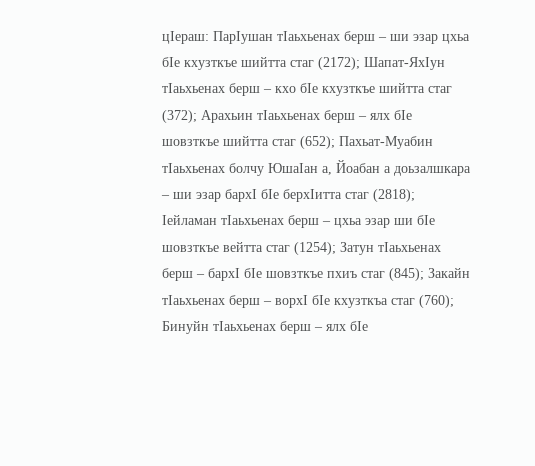цІераш: ПарІушан тІаьхьенах берш – ши эзар цхьа бІе кхузткъе шийтта стаг (2172); Шапат-ЯхІун тІаьхьенах берш – кхо бІе кхузткъе шийтта стаг (372); Арахьин тІаьхьенах берш – ялх бІе шовзткъе шийтта стаг (652); Пахьат-Муабин тІаьхьенах болчу ЮшаІан а, Йоабан а доьзалшкара – ши эзар бархІ бІе берхІитта стаг (2818); Іейламан тІаьхьенах берш – цхьа эзар ши бІе шовзткъе вейтта стаг (1254); Затун тІаьхьенах берш – бархІ бІе шовзткъе пхиъ стаг (845); Закайн тІаьхьенах берш – ворхІ бІе кхузткъа стаг (760); Бинуйн тІаьхьенах берш – ялх бІе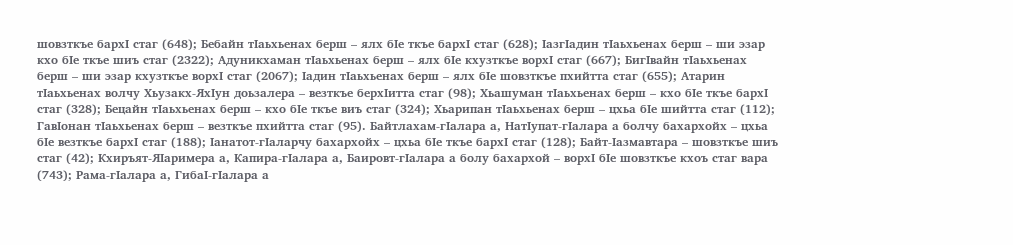шовзткъе бархІ стаг (648); Бебайн тІаьхьенах берш – ялх бІе ткъе бархІ стаг (628); ІазгІадин тІаьхьенах берш – ши эзар кхо бІе ткъе шиъ стаг (2322); Адуникхаман тІаьхьенах берш – ялх бІе кхузткъе ворхІ стаг (667); БигІвайн тІаьхьенах берш – ши эзар кхузткъе ворхІ стаг (2067); Іадин тІаьхьенах берш – ялх бІе шовзткъе пхийтта стаг (655); Атарин тІаьхьенах волчу Хьузакх-ЯхІун доьзалера – везткъе берхІитта стаг (98); Хьашуман тІаьхьенах берш – кхо бІе ткъе бархІ стаг (328); Бецайн тІаьхьенах берш – кхо бІе ткъе виъ стаг (324); Хьарипан тІаьхьенах берш – цхьа бІе шийтта стаг (112); ГавІонан тІаьхьенах берш – везткъе пхийтта стаг (95). Байтлахам-гІалара а, НатІупат-гІалара а болчу бахархойх – цхьа бІе везткъе бархІ стаг (188); Іанатот-гІаларчу бахархойх – цхьа бІе ткъе бархІ стаг (128); Байт-Іазмавтара – шовзткъе шиъ стаг (42); Кхиръят-ЯІаримера а, Капира-гІалара а, Баировт-гІалара а болу бахархой – ворхІ бІе шовзткъе кхоъ стаг вара (743); Рама-гІалара а, ГибаІ-гІалара а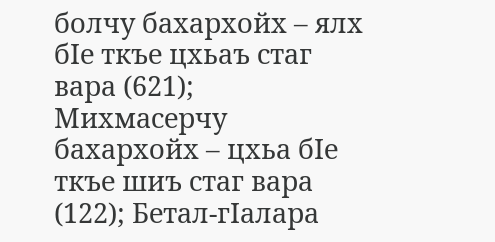болчу бахархойх – ялх бІе ткъе цхьаъ стаг вара (621); Михмасерчу бахархойх – цхьа бІе ткъе шиъ стаг вара (122); Бетал-гІалара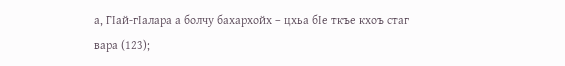а, ГІай-гІалара а болчу бахархойх – цхьа бІе ткъе кхоъ стаг вара (123);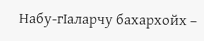Набу-гІаларчу бахархойх –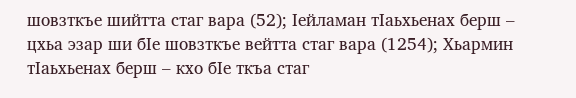шовзткъе шийтта стаг вара (52); Іейламан тІаьхьенах берш – цхьа эзар ши бІе шовзткъе вейтта стаг вара (1254); Хьармин тІаьхьенах берш – кхо бІе ткъа стаг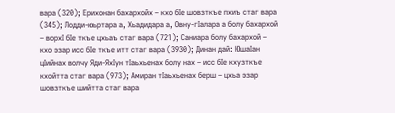вара (320); Ерихонан бахархойх – кхо бІе шовзткъе пхиъ стаг вара (345); Лодди-юьртара а, Хьадидара а, Овну-гІалара а болу бахархой – ворхІ бІе ткъе цхьаъ стаг вара (721); Саниара болу бахархой – кхо эзар исс бІе ткъе итт стаг вара (3930); Динан дай: ЮшаІан цІийнах волчу Яди-ЯхІун тІаьхьенах болу нах – исс бІе кхузткъе кхойтта стаг вара (973); Амиран тІаьхьенах берш – цхьа эзар шовзткъе шийтта стаг вара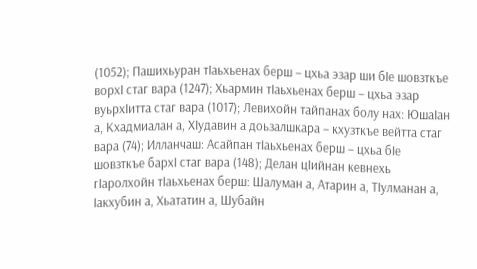(1052); Пашихьуран тІаьхьенах берш – цхьа эзар ши бІе шовзткъе ворхІ стаг вара (1247); Хьармин тІаьхьенах берш – цхьа эзар вуьрхІитта стаг вара (1017); Левихойн тайпанах болу нах: ЮшаІан а, Кхадмиалан а, ХІудавин а доьзалшкара – кхузткъе вейтта стаг вара (74); Илланчаш: Асайпан тІаьхьенах берш – цхьа бІе шовзткъе бархІ стаг вара (148); Делан цІийнан кевнехь гІаролхойн тІаьхьенах берш: Шалуман а, Атарин а, ТІулманан а, Іакхубин а, Хьататин а, Шубайн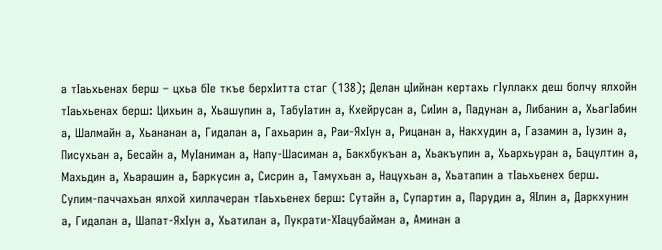а тІаьхьенах берш – цхьа бІе ткъе берхІитта стаг (138); Делан цІийнан кертахь гІуллакх деш болчу ялхойн тІаьхьенах берш: Цихьин а, Хьашупин а, ТабуІатин а, Кхейрусан а, СиІин а, Падунан а, Либанин а, ХьагІабин а, Шалмайн а, Хьананан а, Гидалан а, Гахьарин а, Раи-ЯхІун а, Рицанан а, Накхудин а, Газамин а, Іузин а, Писухьан а, Бесайн а, МуІаниман а, Напу-Шасиман а, Бакхбукъан а, Хьакъупин а, Хьархьуран а, Бацултин а, Махьдин а, Хьарашин а, Баркусин а, Сисрин а, Тамухьан а, Нацухьан а, Хьатапин а тІаьхьенех берш. Сулим-паччахьан ялхой хиллачеран тІаьхьенех берш: Сутайн а, Супартин а, Парудин а, ЯІлин а, Даркхунин а, Гидалан а, Шапат-ЯхІун а, Хьатилан а, Пукрати-ХІацубайман а, Аминан а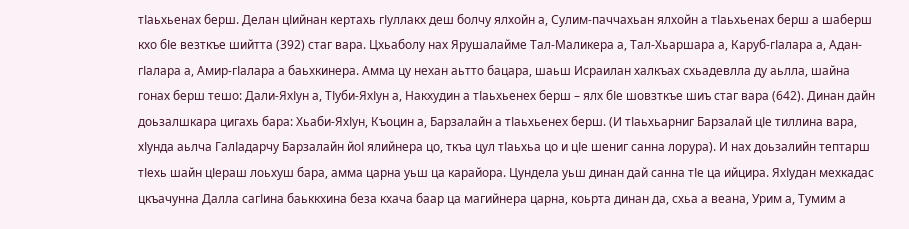тІаьхьенах берш. Делан цІийнан кертахь гІуллакх деш болчу ялхойн а, Сулим-паччахьан ялхойн а тІаьхьенах берш а шаберш кхо бІе везткъе шийтта (392) стаг вара. Цхьаболу нах Ярушалайме Тал-Маликера а, Тал-Хьаршара а, Каруб-гІалара а, Адан-гІалара а, Амир-гІалара а баьхкинера. Амма цу нехан аьтто бацара, шаьш Исраилан халкъах схьадевлла ду аьлла, шайна гонах берш тешо: Дали-ЯхІун а, ТІуби-ЯхІун а, Накхудин а тІаьхьенех берш – ялх бІе шовзткъе шиъ стаг вара (642). Динан дайн доьзалшкара цигахь бара: Хьаби-ЯхІун, Къоцин а, Барзалайн а тІаьхьенех берш. (И тІаьхьарниг Барзалай цІе тиллина вара, хІунда аьлча ГалІадарчу Барзалайн йоІ ялийнера цо, ткъа цул тІаьхьа цо и цІе шениг санна лорура). И нах доьзалийн тептарш тІехь шайн цІераш лоьхуш бара, амма царна уьш ца карайора. Цундела уьш динан дай санна тІе ца ийцира. ЯхІудан мехкадас цкъачунна Далла сагІина баьккхина беза кхача баар ца магийнера царна, коьрта динан да, схьа а веана, Урим а, Тумим а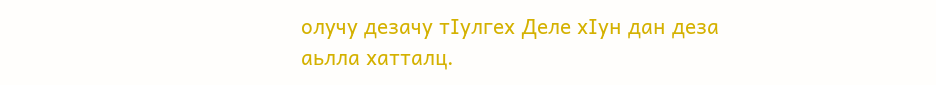олучу дезачу тІулгех Деле хІун дан деза аьлла хатталц.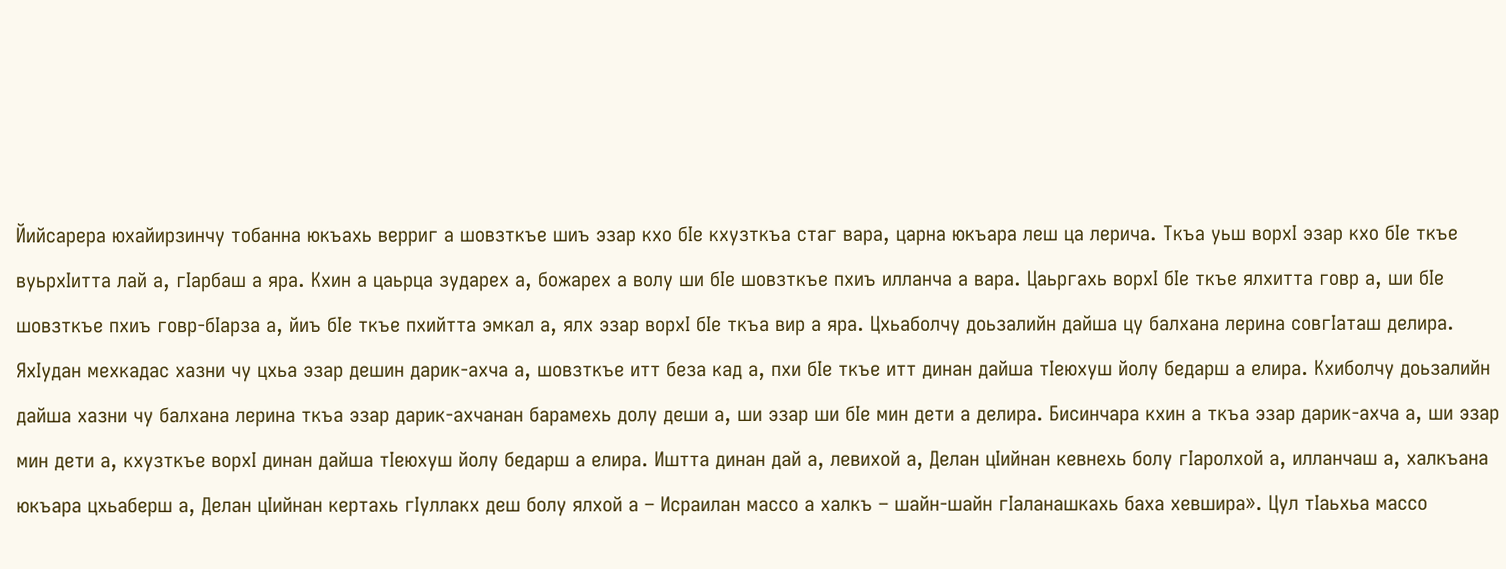Йийсарера юхайирзинчу тобанна юкъахь верриг а шовзткъе шиъ эзар кхо бІе кхузткъа стаг вара, царна юкъара леш ца лерича. Ткъа уьш ворхІ эзар кхо бІе ткъе вуьрхІитта лай а, гІарбаш а яра. Кхин а цаьрца зударех а, божарех а волу ши бІе шовзткъе пхиъ илланча а вара. Цаьргахь ворхІ бІе ткъе ялхитта говр а, ши бІе шовзткъе пхиъ говр-бІарза а, йиъ бІе ткъе пхийтта эмкал а, ялх эзар ворхІ бІе ткъа вир а яра. Цхьаболчу доьзалийн дайша цу балхана лерина совгІаташ делира. ЯхІудан мехкадас хазни чу цхьа эзар дешин дарик-ахча а, шовзткъе итт беза кад а, пхи бІе ткъе итт динан дайша тІеюхуш йолу бедарш а елира. Кхиболчу доьзалийн дайша хазни чу балхана лерина ткъа эзар дарик-ахчанан барамехь долу деши а, ши эзар ши бІе мин дети а делира. Бисинчара кхин а ткъа эзар дарик-ахча а, ши эзар мин дети а, кхузткъе ворхІ динан дайша тІеюхуш йолу бедарш а елира. Иштта динан дай а, левихой а, Делан цІийнан кевнехь болу гІаролхой а, илланчаш а, халкъана юкъара цхьаберш а, Делан цІийнан кертахь гІуллакх деш болу ялхой а – Исраилан массо а халкъ – шайн-шайн гІаланашкахь баха хевшира». Цул тІаьхьа массо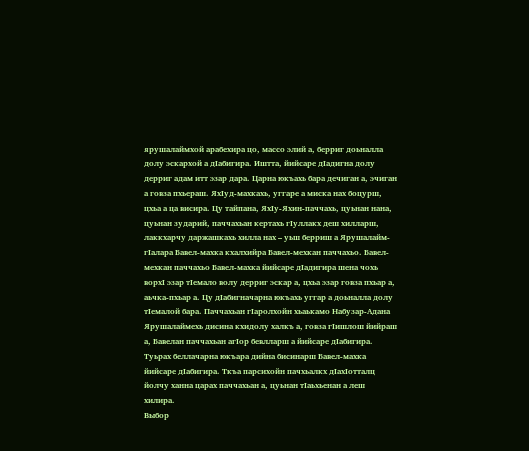ярушалаймхой арабехира цо, массо элий а, берриг доьналла долу эскархой а дІабигира. Иштта, йийсаре дІадигна долу дерриг адам итт эзар дара. Царна юкъахь бара дечиган а, эчиган а говза пхьераш. ЯхІуд-махкахь, уггаре а миска нах боцурш, цхьа а ца висира. Цу тайпана, ЯхІу-Яхин-паччахь, цуьнан нана, цуьнан зударий, паччахьан кертахь гІуллакх деш хилларш, лаккхарчу даржашкахь хилла нах – уьш берриш а Ярушалайм-гІалара Бавел-махка кхалхийра Бавел-мехкан паччахьо. Бавел-мехкан паччахьо Бавел-махка йийсаре дІадигира шена чохь ворхІ эзар тІемало волу дерриг эскар а, цхьа эзар говза пхьар а, аьчка-пхьар а. Цу дІабигначарна юкъахь уггар а доьналла долу тІемалой бара. Паччахьан гІаролхойн хьаькамо Набузар-Адана Ярушалаймехь дисина кхидолу халкъ а, говза гІишлош йийраш а, Бавелан паччахьан агІор бевлларш а йийсаре дІабигира. Туьрах беллачарна юкъара дийна бисинарш Бавел-махка йийсаре дІабигира. Ткъа парсихойн пачхьалкх дІахІотталц йолчу ханна царах паччахьан а, цуьнан тІаьхьенан а леш хилира.
Выбор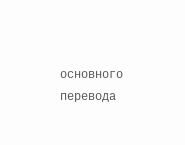основного перевода